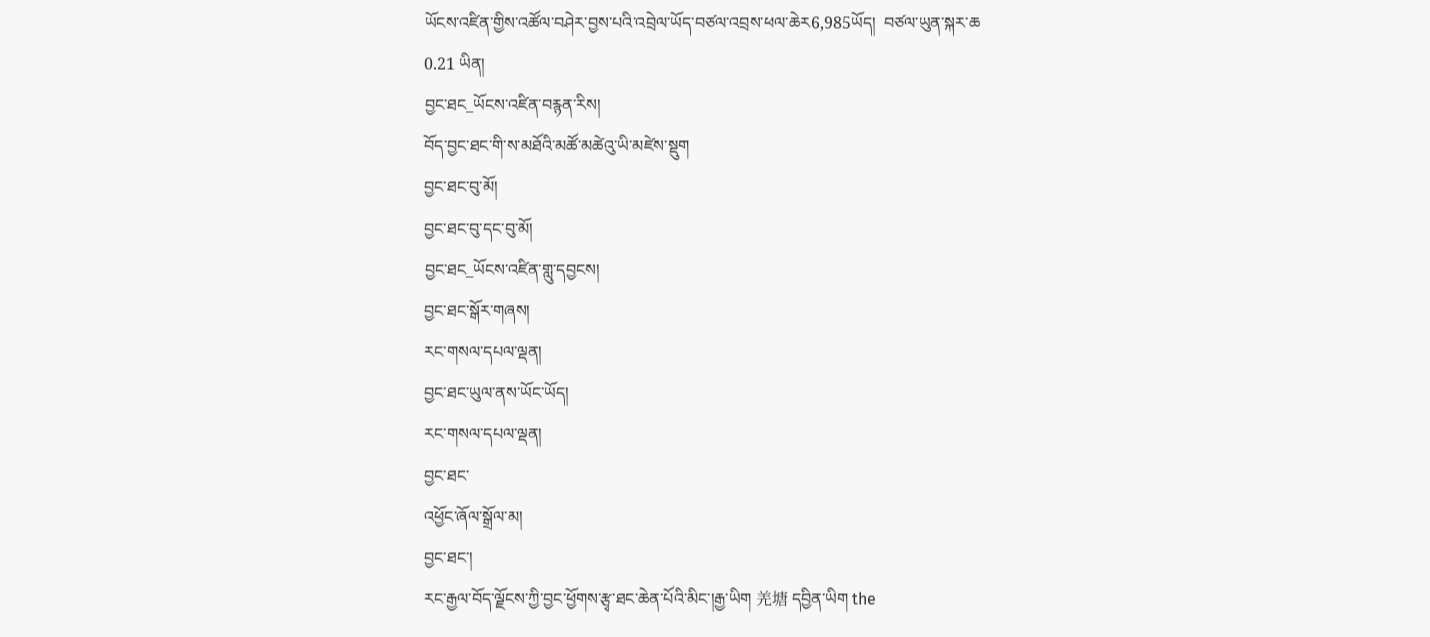ཡོངས་འཛིན་གྱིས་འཚོལ་བཤེར་བྱས་པའི་འབྲེལ་ཡོད་བཙལ་འབྲས་ཕལ་ཆེར6,985ཡོད།  བཙལ་ཡུན་སྐར་ཆ 0.21 ཡིན།
བྱང་ཐང_ཡོངས་འཛིན་བརྙན་རིས།
བོད་བྱང་ཐང་གི་ས་མཐོའི་མཚོ་མཚེའུ་ཡི་མཛེས་སྡུག
བྱང་ཐང་བུ་མོ།
བྱང་ཐང་བུ་དང་བུ་མོ།
བྱང་ཐང_ཡོངས་འཛིན་གླུ་དབྱངས།
བྱང་ཐང་སྒོར་གཞས།
རང་གསལ་དཔལ་ལྡན།
བྱང་ཐང་ཡུལ་ནས་ཡོང་ཡོད།
རང་གསལ་དཔལ་ལྡན།
བྱང་ཐང་
འཕྱོང་ཞོལ་སྒྲོལ་མ།
བྱང་ཐང་།
རང་རྒྱལ་བོད་ལྗོངས་ཀྱི་བྱང་ཕྱོགས་རྩྭ་ཐང་ཆེན་པོའི་མིང་།རྒྱ་ཡིག 羌塘 དབྱིན་ཡིག the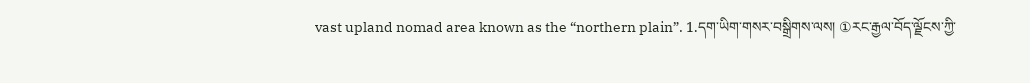vast upland nomad area known as the “northern plain”. 1.དག་ཡིག་གསར་བསྒྲིགས་ལས། ①རང་རྒྱལ་བོད་ལྗོངས་ཀྱི་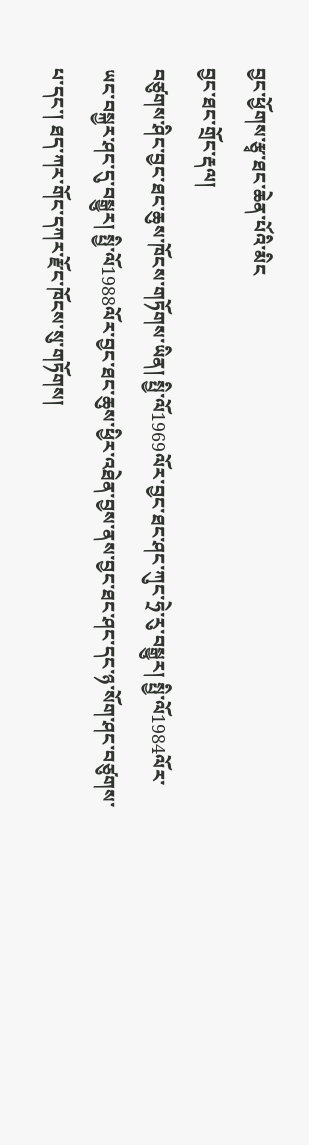བྱང་ཕྱོགས་རྩྭ་ཐང་ཆེན་པོའི་མིང
བྱང་ཐང་གྲོང་རྡལ།
བཙུགས་ཤིང་བྱང་ཐང་ཆུས་ཁོངས་གཏོགས་ཡིན། སྤྱི་ལོ1969ལོར་བྱང་ཐང་ཤང་ཀུང་ཧྲེ་རུ་བསྒྱུར། སྤྱི་ལོ1984ལོར་ཡང་བསྐྱར་ཤང་དུ་བསྒྱུར། སྤྱི་ལོ1988ལོར་བྱང་ཐང་ཆུས་ཕྱིར་འཐེན་བྱས་ནས་བྱང་ཐང་ཤང་དང་ཉ་སོག་ཤང་བཙུགས་པ་དང་། ཐད་ཀར་གོང་དཀར་རྫོང་ཁོངས་སུ་གཏོགས།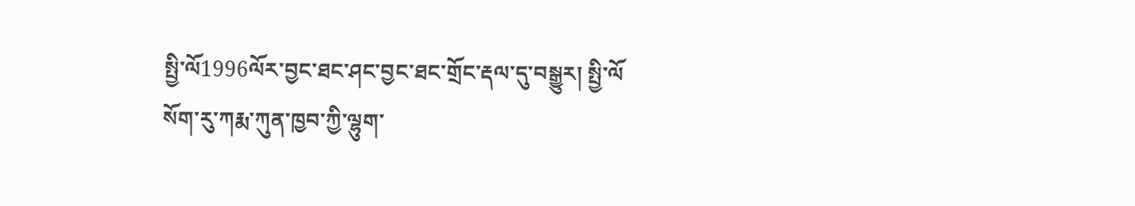སྤྱི་ལོ1996ལོར་བྱང་ཐང་ཤང་བྱང་ཐང་གྲོང་རྡལ་དུ་བསྒྱུར། སྤྱི་ལོ
སོག་རུ་ཀརྨ་ཀུན་ཁྱབ་ཀྱི་ལྷུག་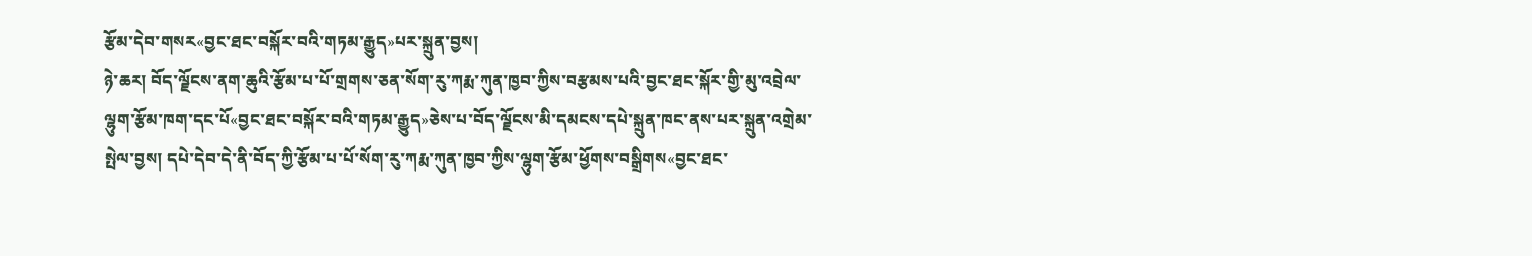རྩོམ་དེབ་གསར«བྱང་ཐང་བསྐོར་བའི་གཏམ་རྒྱུད»པར་སྐྲུན་བྱས།
ཉེ་ཆར། བོད་ལྗོངས་ནག་ཆུའི་རྩོམ་པ་པོ་གྲགས་ཅན་སོག་རུ་ཀརྨ་ཀུན་ཁྱབ་ཀྱིས་བརྩམས་པའི་བྱང་ཐང་སྐོར་གྱི་མུ་འབྲེལ་ལྷུག་རྩོམ་ཁག་དང་པོ«བྱང་ཐང་བསྐོར་བའི་གཏམ་རྒྱུད»ཅེས་པ་བོད་ལྗོངས་མི་དམངས་དཔེ་སྐྲུན་ཁང་ནས་པར་སྐྲུན་འགྲེམ་སྤེལ་བྱས། དཔེ་དེབ་དེ་ནི་བོད་ཀྱི་རྩོམ་པ་པོ་སོག་རུ་ཀརྨ་ཀུན་ཁྱབ་ཀྱིས་ལྷུག་རྩོམ་ཕྱོགས་བསྒྲིགས«བྱང་ཐང་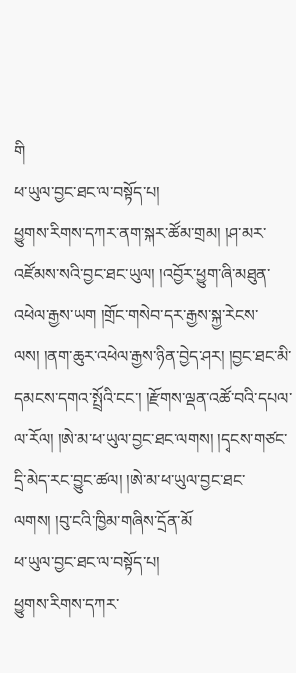གི
ཕ་ཡུལ་བྱང་ཐང་ལ་བསྟོད་པ།
ཕྱུགས་རིགས་དཀར་ནག་སྐར་ཚོམ་གྲམ། །ཤ་མར་འཛོམས་སའི་བྱང་ཐང་ཡུལ། །འབྱོར་ཕྱུག་ཞི་མཐུན་འཕེལ་རྒྱས་ཡག །གྲོང་གསེབ་དར་རྒྱས་སྐྱ་རེངས་ལས། །ནག་ཆུར་འཕེལ་རྒྱས་ཉིན་བྱེད་ཤར། །བྱང་ཐང་མི་དམངས་དགའ་སྤྲོའི་ངང་། །རྫོགས་ལྡན་འཚོ་བའི་དཔལ་ལ་རོལ། །ཨེ་མ་ཕ་ཡུལ་བྱང་ཐང་ལགས། །དྭངས་གཙང་དྲི་མེད་རང་བྱུང་ཚལ། །ཨེ་མ་ཕ་ཡུལ་བྱང་ཐང་ལགས། །བུ་ངའི་ཁྱིམ་གཞིས་དྲོན་མོ
ཕ་ཡུལ་བྱང་ཐང་ལ་བསྟོད་པ།
ཕྱུགས་རིགས་དཀར་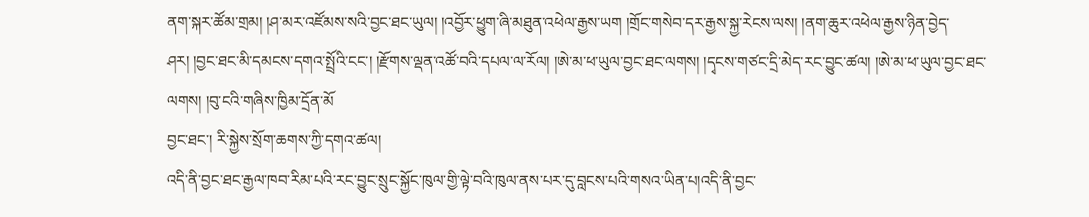ནག་སྐར་ཚོམ་གྲམ། །ཤ་མར་འཛོམས་སའི་བྱང་ཐང་ཡུལ། །འབྱོར་ཕྱུག་ཞི་མཐུན་འཕེལ་རྒྱས་ཡག །གྲོང་གསེབ་དར་རྒྱས་སྐྱ་རེངས་ལས། །ནག་ཆུར་འཕེལ་རྒྱས་ཉིན་བྱེད་ཤར། །བྱང་ཐང་མི་དམངས་དགའ་སྤྲོའི་ངང་། །རྫོགས་ལྡན་འཚོ་བའི་དཔལ་ལ་རོལ། །ཨེ་མ་ཕ་ཡུལ་བྱང་ཐང་ལགས། །དྭངས་གཙང་དྲི་མེད་རང་བྱུང་ཚལ། །ཨེ་མ་ཕ་ཡུལ་བྱང་ཐང་ལགས། །བུ་ངའི་གཞིས་ཁྱིམ་དྲོན་མོ
བྱང་ཐང་། རི་སྐྱེས་སྲོག་ཆགས་ཀྱི་དགའ་ཚལ།
འདི་ནི་བྱང་ཐང་རྒྱལ་ཁབ་རིམ་པའི་རང་བྱུང་སྲུང་སྐྱོང་ཁུལ་གྱི་ལྟེ་བའི་ཁུལ་ནས་པར་དུ་བླངས་པའི་གསའ་ཡིན་པ།འདི་ནི་བྱང་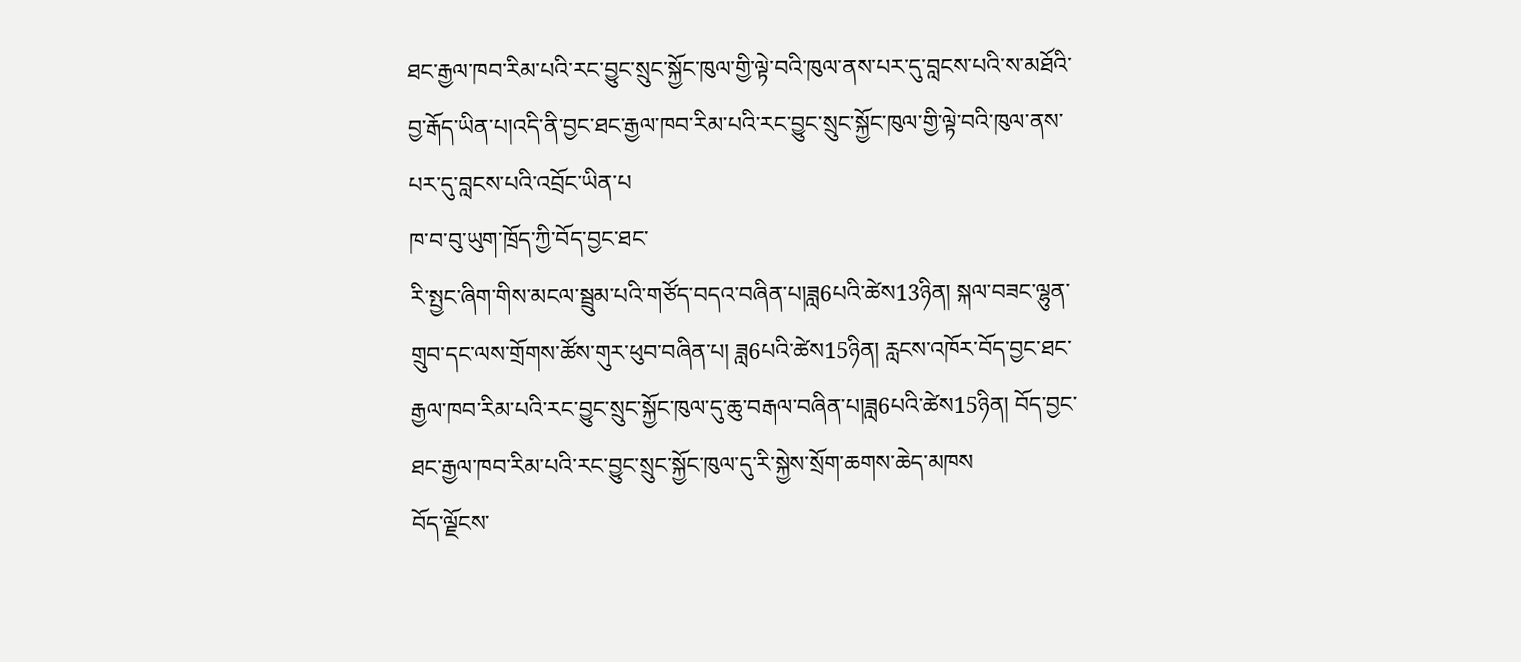ཐང་རྒྱལ་ཁབ་རིམ་པའི་རང་བྱུང་སྲུང་སྐྱོང་ཁུལ་གྱི་ལྟེ་བའི་ཁུལ་ནས་པར་དུ་བླངས་པའི་ས་མཐོའི་བྱ་རྒོད་ཡིན་པ།འདི་ནི་བྱང་ཐང་རྒྱལ་ཁབ་རིམ་པའི་རང་བྱུང་སྲུང་སྐྱོང་ཁུལ་གྱི་ལྟེ་བའི་ཁུལ་ནས་པར་དུ་བླངས་པའི་འབྲོང་ཡིན་པ
ཁ་བ་བུ་ཡུག་ཁྲོད་ཀྱི་བོད་བྱང་ཐང་
རི་སྤྱང་ཞིག་གིས་མངལ་སྦྲུམ་པའི་གཙོད་བདའ་བཞིན་པ།ཟླ6པའི་ཚེས13ཉིན། སྐལ་བཟང་ལྷུན་གྲུབ་དང་ལས་གྲོགས་ཚོས་གུར་ཕུབ་བཞིན་པ། ཟླ6པའི་ཚེས15ཉིན། རླངས་འཁོར་བོད་བྱང་ཐང་རྒྱལ་ཁབ་རིམ་པའི་རང་བྱུང་སྲུང་སྐྱོང་ཁུལ་དུ་ཆུ་བརྒལ་བཞིན་པ།ཟླ6པའི་ཚེས15ཉིན། བོད་བྱང་ཐང་རྒྱལ་ཁབ་རིམ་པའི་རང་བྱུང་སྲུང་སྐྱོང་ཁུལ་དུ་རི་སྐྱེས་སྲོག་ཆགས་ཆེད་མཁས
བོད་ལྗོངས་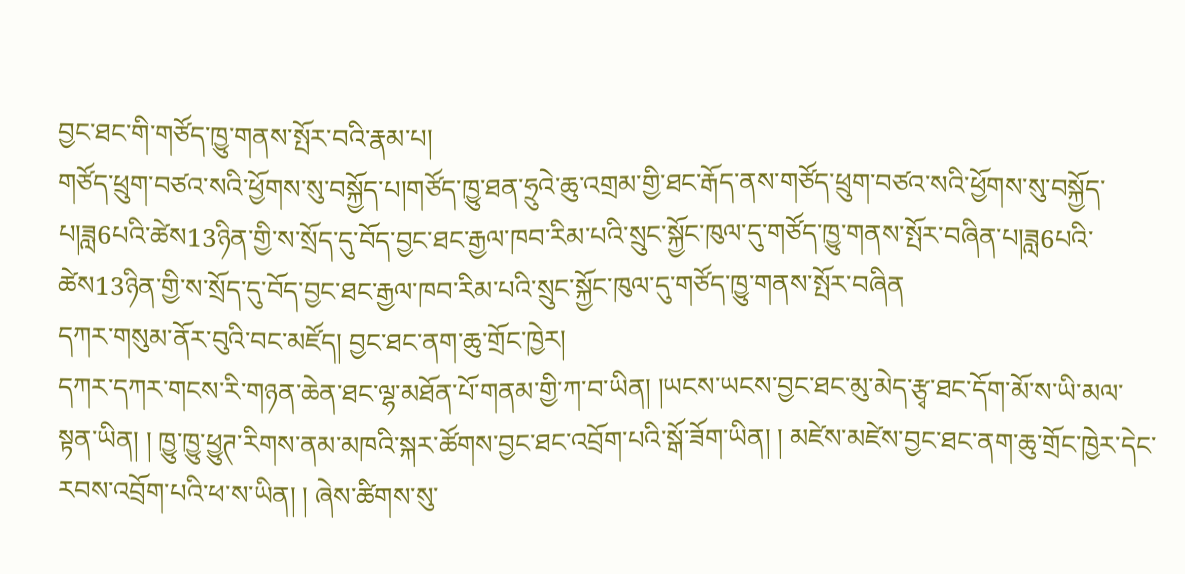བྱང་ཐང་གི་གཙོད་ཁྱུ་གནས་སྤོར་བའི་རྣམ་པ།
གཙོད་ཕྲུག་བཙའ་སའི་ཕྱོགས་སུ་བསྐྱོད་པ།གཙོད་ཁྱུ་ཐན་ཧྲུའེ་ཆུ་འགྲམ་གྱི་ཐང་རྒོད་ནས་གཙོད་ཕྲུག་བཙའ་སའི་ཕྱོགས་སུ་བསྐྱོད་པ།ཟླ6པའི་ཚེས13ཉིན་གྱི་ས་སྲོད་དུ་བོད་བྱང་ཐང་རྒྱལ་ཁབ་རིམ་པའི་སྲུང་སྐྱོང་ཁུལ་དུ་གཙོད་ཁྱུ་གནས་སྤོར་བཞིན་པ།ཟླ6པའི་ཚེས13ཉིན་གྱི་ས་སྲོད་དུ་བོད་བྱང་ཐང་རྒྱལ་ཁབ་རིམ་པའི་སྲུང་སྐྱོང་ཁུལ་དུ་གཙོད་ཁྱུ་གནས་སྤོར་བཞིན
དཀར་གསུམ་ནོར་བུའི་བང་མཛོད། བྱང་ཐང་ནག་ཆུ་གྲོང་ཁྱེར།
དཀར་དཀར་གངས་རི་གཉན་ཆེན་ཐང་ལྷ་མཐོན་པོ་གནམ་གྱི་ཀ་བ་ཡིན། །ཡངས་ཡངས་བྱང་ཐང་མུ་མེད་རྩྭ་ཐང་དོག་མོ་ས་ཡི་མལ་སྟན་ཡིན། ། ཁྱུ་ཁྱུ་ཕྱུཊ་རིགས་ནམ་མཁའི་སྐར་ཚོགས་བྱང་ཐང་འབྲོག་པའི་སྒོ་ཟོག་ཡིན། ། མཛེས་མཛེས་བྱང་ཐང་ནག་ཆུ་གྲོང་ཁྱེར་དེང་རབས་འབྲོག་པའི་ཕ་ས་ཡིན། ། ཞེས་ཚིགས་སུ་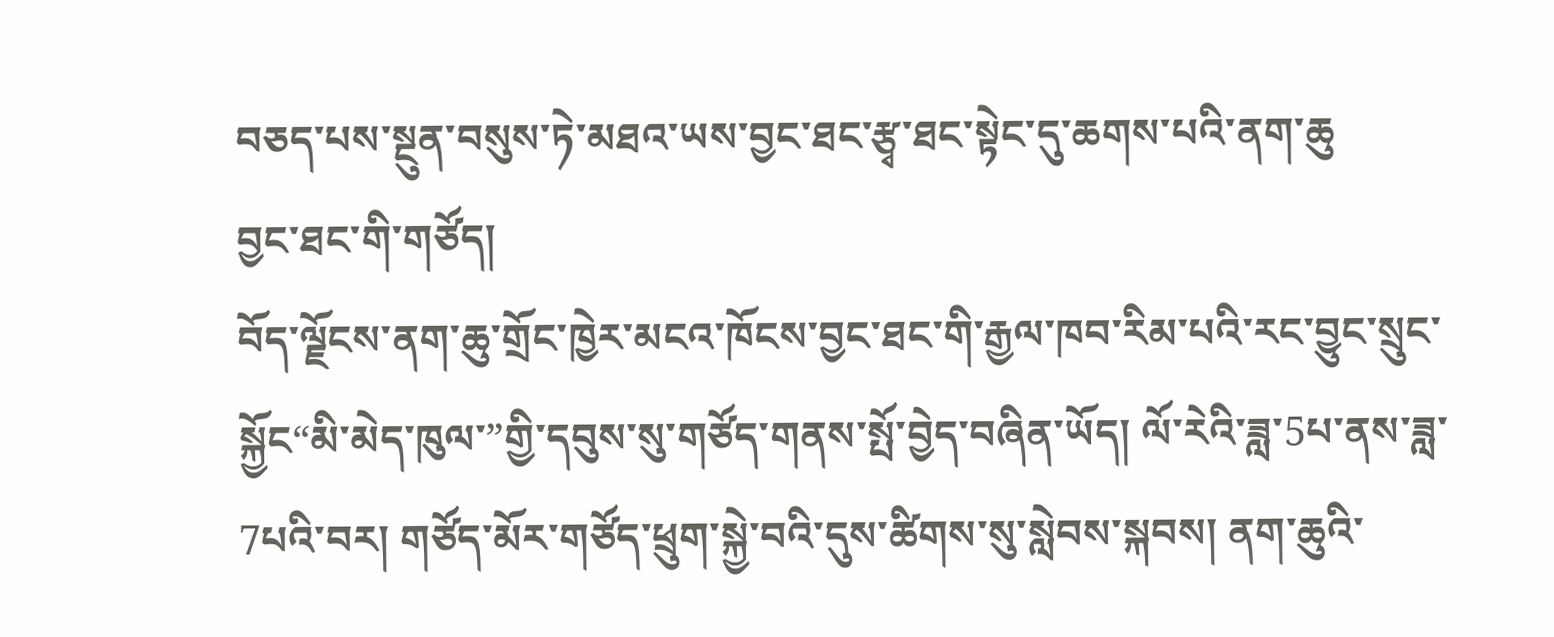བཅད་པས་སྔུན་བསུས་ཏེ་མཐའ་ཡས་བྱང་ཐང་རྩྭ་ཐང་སྟེང་དུ་ཆགས་པའི་ནག་ཆུ
བྱང་ཐང་གི་གཙོད།
བོད་ལྗོངས་ནག་ཆུ་གྲོང་ཁྱེར་མངའ་ཁོངས་བྱང་ཐང་གི་རྒྱལ་ཁབ་རིམ་པའི་རང་བྱུང་སྲུང་སྐྱོང“མི་མེད་ཁུལ་”གྱི་དབུས་སུ་གཙོད་གནས་སྤོ་བྱེད་བཞིན་ཡོད། ལོ་རེའི་ཟླ་5པ་ནས་ཟླ་7པའི་བར། གཙོད་མོར་གཙོད་ཕྲུག་སྐྱེ་བའི་དུས་ཚིགས་སུ་སླེབས་སྐབས། ནག་ཆུའི་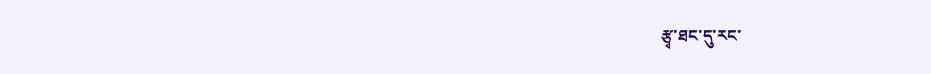རྩྭ་ཐང་དུ་རང་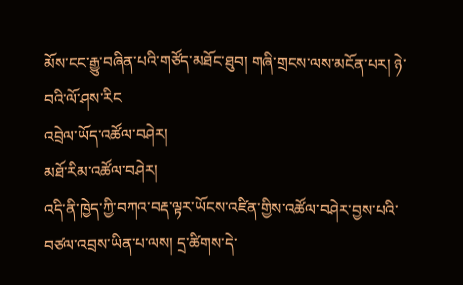མོས་ངང་རྒྱུ་བཞིན་པའི་གཙོད་མཐོང་ཐུབ། གཞི་གྲངས་ལས་མངོན་པར། ཉེ་བའི་ལོ་ཤས་རིང
འབྲེལ་ཡོད་འཚོལ་བཤེར།
མཐོ་རིམ་འཚོལ་བཤེར།
འདི་ནི་ཁྱེད་ཀྱི་བཀའ་བརྡ་ལྟར་ཡོངས་འཛིན་གྱིས་འཚོལ་བཤེར་བྱས་པའི་བཙལ་འབྲས་ཡིན་པ་ལས། དྲ་ཚིགས་དེ་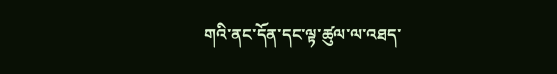གའི་ནང་དོན་དང་ལྟ་ཚུལ་ལ་འཐད་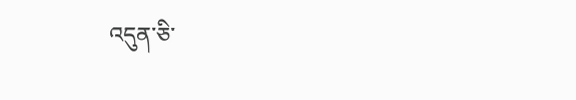འདུན་ཅི་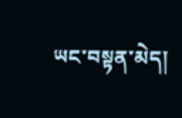ཡང་བསྟན་མེད།